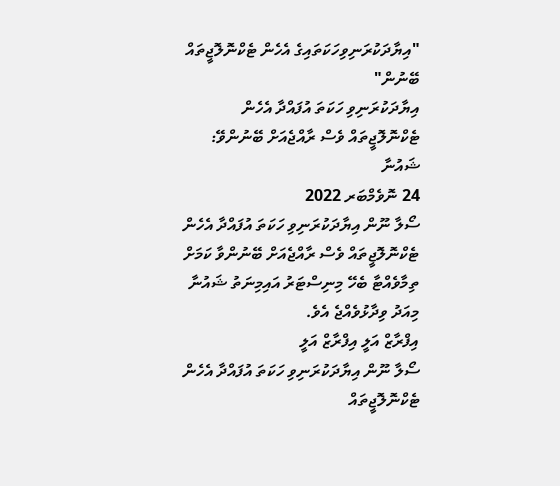"އިޔާދަކުރަނިވިހަކަތައިގެ އެހެން ޓެކްނޮލޮޖީތައް ބޭނުން"
އިޔާދަކުރަނިވި ހަކަތަ އުފައްދާ އެހެން ޓެކްނޮލޮޖީތައް ވެސް ރާއްޖެއަށް ބޭނުންވޭ: ޝައުނާ
24 ނޮވެމްބަރ 2022
ސޯލާ ނޫން އިޔާދަކުރަނިވި ހަކަތަ އުފައްދާ އެހެން ޓެކްނޮލޮޖީތައް ވެސް ރާއްޖެއަށް ބޭނުންވާ ކަމަށް ތިމާވެއްޓާ ބެހޭ މިނިސްޓަރު އައިމިނަތު ޝައުނާ މިއަދު ވިދާޅުވެއްޖެ އެވެ.
އިފްރާޒް އަލީ އިފްރާޒް އަލީ
ސޯލާ ނޫން އިޔާދަކުރަނިވި ހަކަތަ އުފައްދާ އެހެން ޓެކްނޮލޮޖީތައް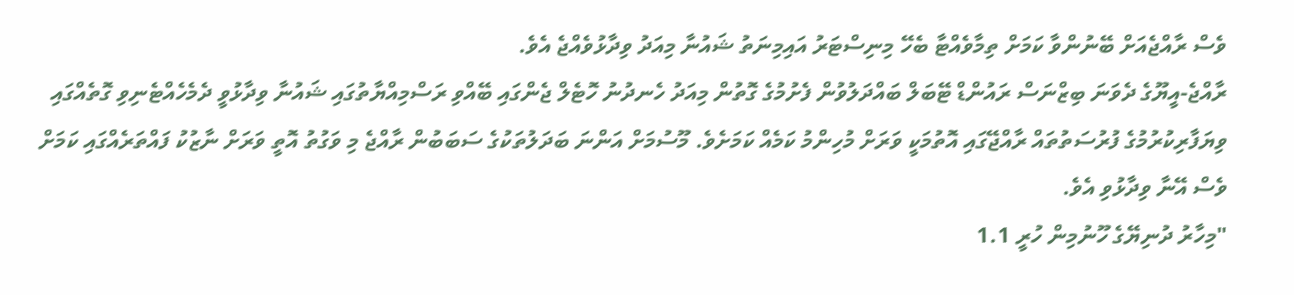ވެސް ރާއްޖެއަށް ބޭނުންވާ ކަމަށް ތިމާވެއްޓާ ބެހޭ މިނިސްޓަރު އައިމިނަތު ޝައުނާ މިއަދު ވިދާޅުވެއްޖެ އެވެ.
ރާއްޖެ-އީޔޫގެ ދެވަނަ ބިޒްނަސް ރައުންޑް ޓޭބަލް ބައްދަލުވުން ފެށުމުގެ ގޮތުން މިއަދު ހެނދުނު ހޮޓެލް ޖެންގައި ބޭއްވި ރަސްމިއްޔާތުގައި ޝައުނާ ވިދާޅުވީ ދެމެހެއްޓެނިވި ގޮތެއްގައި ވިޔަފާރިކުރުމުގެ ފުރުސަތުތައް ރާއްޖޭގައި އޮތުމަކީ ވަރަށް މުހިންމު ކަމެއް ކަމަށެވެ. މޫސުމަށް އަންނަ ބަދަލުތަކުގެ ސަބަބުން ރާއްޖެ މި ވަގުތު އޮތީ ވަރަށް ނާޒުކު ފައްތަރެއްގައި ކަމަށް ވެސް އޭނާ ވިދާޅުވި އެވެ.
"މިހާރު ދުނިޔޭގެ ހޫނުމިން ހުރީ 1.1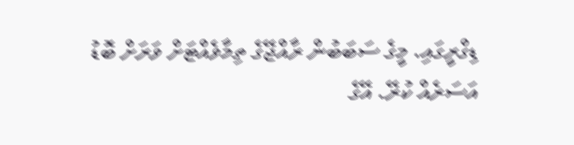ޑިގްރީގައި. މީގެ ސަބަބުން ރާއްޖޭގެ ތިމާވެއްޓަށް ވަރަށް ބޮޑު އަސަރެއް ކުރޭ. އޭގެ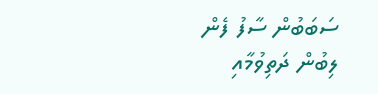ސަބަބުން ސާފު ފެން ލިބުން ދަތިވުމާއި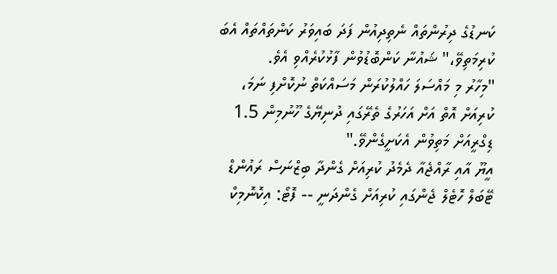ކަނޑުގެ ދިރުންތައް ނެތިދިއުން ފަދަ ބައިވަރު ކަންތައްތައް އެބަ ކުރިމަތިވޭ،" ޝައުނާ ކަންބޮޑުވުން ފާޅުކުރެއްވި އެވެ.
"މިހާރު މި މައްސަލަ ހައްލުކުރަން މަސައްކަތް ނުކޮށްފި ނަމަ، ކުރިއަށް އޮތް އަށް އަހަރުގެ ތެރޭގައި ދުނިޔޭގެ ހޫނުމިން 1.5 ޑިގްރީއަށް މަތިވުން އެކަށީގެންވޭ."
އީޔޫ އާއި ރާއްޖެއާ ދެމެދު ކުރިއަށް ގެންދާ ބިޒްނަސް ރައުންޑް ޓޭބަލް ހޮޓެލް ޖެންގައި ކުރިއަށް ގެންދަނީ -- ފޮޓޯ: އިކޮނޮމިކް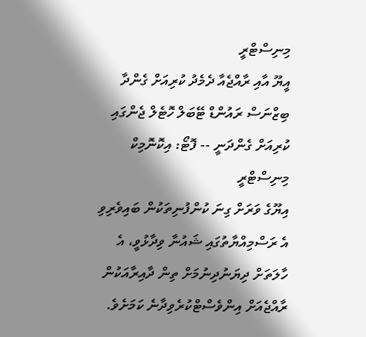މިނިސްޓްރީ
އީޔޫ އާއި ރާއްޖެއާ ދެމެދު ކުރިއަށް ގެންދާ ބިޒްނަސް ރައުންޑް ޓޭބަލް ހޮޓެލް ޖެންގައި ކުރިއަށް ގެންދަނީ -- ފޮޓޯ: އިކޮނޮމިކް މިނިސްޓްރީ
އިޔޫގެ ވަރަށް ގިނަ ކުންފުނިތަކުން ބައިވެރިވި އެ ރަސްމިއްޔާތުގައި ޝައުނާ ވިދާޅުވީ، އެ ހާލަތަށް ދިޔަނުދިނުމަށް ތިން ދާއިރާއަކުން ރާއްޖެއަށް އިންވެސްޓްކުރެވިދާނެ ކަމަށެވެ.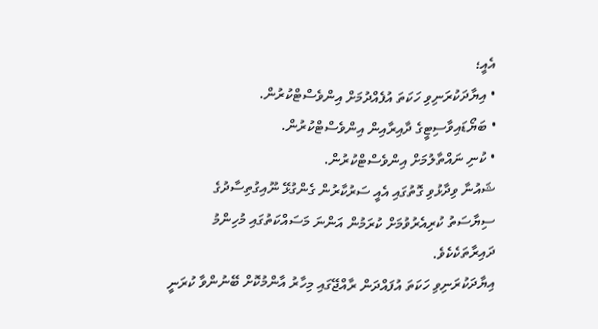އެއީ؛
• އިޔާދަކުރަނިވި ހަކަތަ އުފެއްދުމަށް އިންވެސްޓްކުރުން.
• ބަޔޯޑައިވާސިޓީގެ ދާއިރާއިން އިންވެސްޓްކުރުން.
• ކުނި ނައްތާލުމަށް އިންވެސްޓްކުރުން.
ޝައުނާ ވިދާޅުވި ގޮތުގައި އެއީ ސަރުކާރުން ގެންގުޅޭ ނޫއިގުތިސާދުގެ ސިޔާސަތު ކުރިއެރުވުމަށް ކުރަމުން އަންނަ މަސައްކަތުގައި މުހިންމު ދައިރާތަކެކެވެ.
އިޔާދަކުރަނިވި ހަކަތަ އުފައްދަން ރާއްޖޭގައި މިހާރު އާންމުކޮށް ބޭނުންވާ ކުރަނީ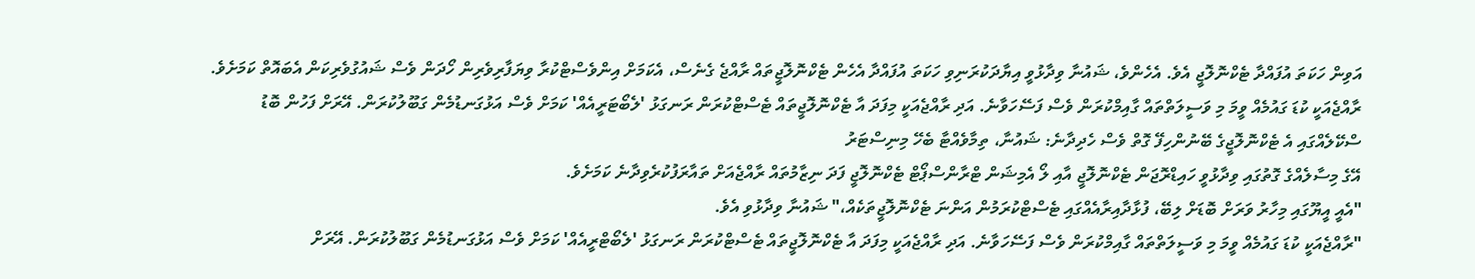އަވިން ހަކަތަ އުފައްދާ ޓެކްނޮލޮޖީ އެވެ. އެހެންވެ، ޝައުނާ ވިދާޅުވީ އިޔާދަކުރަނިވި ހަކަތަ އުފައްދާ އެހެން ޓެކްނޮލޮޖީތައް ރާއްޖެ ގެނެސް، އެކަމަށް އިންވެސްޓްކުރާ ވިޔަފާރިވެރިން ހޯދަން ވެސް ޝައުގުވެރިކަން އެބައޮތް ކަމަށެވެ.
ރާއްޖެއަކީ ކުޑަ ގައުމެއް ވީމަ މި ވަސީލަތްތައް ގާއިމްކުރަން ވެސް ފަސޭހަވާނެ. އަދި ރާއްޖެއަކީ މިފަދަ އާ ޓެކްނޮލޮޖީތައް ޓެސްޓްކުރަން ރަނގަޅު 'ލެބޯޓަރީއެއް' ކަމަށް ވެސް އަޅުގަނޑުމެން ގަބޫލުކުރަން. އޭރަށް ފަހުން ބޮޑު ސްކޭލެއްގައި އެ ޓެކްނޮލޮޖީގެ ބޭނުންހިފޭ ގޮތް ވެސް ހެދިދާނެ: ޝައުނާ، ތިމާވެއްޓާ ބެހޭ މިނިސްޓަރު
އޭގެ މިސާލެއްގެ ގޮތުގައި ވިދާޅުވީ ހައިޑްރޮޖަން ޓެކްނޮލޮޖީ އާއި ލޯ އެމިޝަން ޓްރާންސްޕޯޓް ޓެކްނޮލޮޖީ ފަދަ ނިޒާމުތައް ރާއްޖެއަށް ތައާރަފުކުރެވިދާނެ ކަމަށެވެ.
"އެއީ އީޔޫގައި މިހާރު ވަރަށް ބޮޑަށް ލިބޭ، ފުޅާދާއިރާއެއްގައި ޓެސްޓްކުރަމުން އަންނަ ޓެކްނޮލޮޖީތަކެއް،" ޝައުނާ ވިދާޅުވި އެވެ.
"ރާއްޖެއަކީ ކުޑަ ގައުމެއް ވީމަ މި ވަސީލަތްތައް ގާއިމްކުރަން ވެސް ފަސޭހަވާނެ. އަދި ރާއްޖެއަކީ މިފަދަ އާ ޓެކްނޮލޮޖީތައް ޓެސްޓްކުރަން ރަނގަޅު 'ލެބޯޓްރީއެއް' ކަމަށް ވެސް އަޅުގަނޑުމެން ގަބޫލުކުރަން. އޭރަށް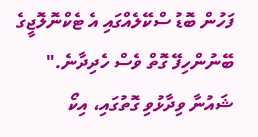ފަހުން ބޮޑު ސްކޭލެއްގައި އެ ޓެކްނޮލޮޖީގެ ބޭނުންހިފޭ ގޮތް ވެސް ހެދިދާނެ."
ޝައުނާ ވިދާޅުވި ގޮތުގައި، އިކޯ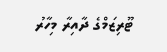ޓޫރިޒަމްގެ ދާއިރާ މިހާރު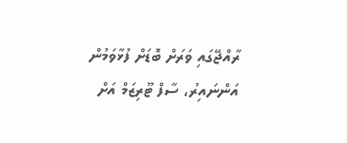ރާއްޖޭގައި ވަރަށް ބޮޑަށް ފުޅާވަމުން އަންނައިރު، ސާފް ޓޫރިޒަމް އަށް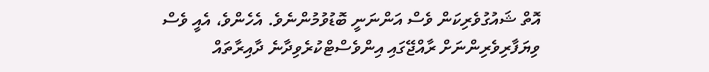އޮތް ޝައުގުވެރިކަން ވެސް އަންނަނީ ބޮޑުވުމުންނެވެ. އެހެންވެ، އެއީ ވެސް ވިޔަފާރިވެރިންނަށް ރާއްޖޭގައި އިންވެސްޓްކުރެވިދާނެ ދާއިރާތައް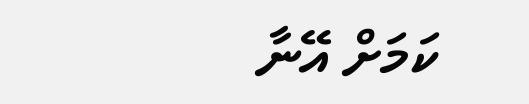ކަމަށް އޭނާ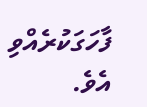ފާހަގަކުރެއްވި އެވެ.